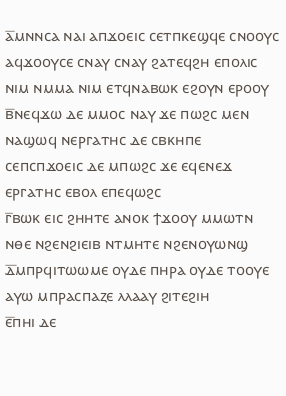ⲁ̅ⲙⲛⲛⲥⲁ ⲛⲁⲓ ⲁⲡϫⲟⲉⲓⲥ ⲥⲉⲧⲡⲕⲉϣϥⲉ ⲥⲛⲟⲟⲩⲥ ⲁϥϫⲟⲟⲩⲥⲉ ⲥⲛⲁⲩ ⲥⲛⲁⲩ ϩⲁⲧⲉϥϩⲏ ⲉⲡⲟⲗⲓⲥ ⲛⲓⲙ ⲛⲙⲙⲁ ⲛⲓⲙ ⲉⲧϥⲛⲁⲃⲱⲕ ⲉϩⲟⲩⲛ ⲉⲣⲟⲟⲩ
ⲃ̅ⲛⲉϥϫⲱ ⲇⲉ ⲙⲙⲟⲥ ⲛⲁⲩ ϫⲉ ⲡⲱϩⲥ ⲙⲉⲛ ⲛⲁϣⲱϥ ⲛⲉⲣⲅⲁⲧⲏⲥ ⲇⲉ ⲥⲃⲕⲏⲡⲉ ⲥⲉⲡⲥⲡϫⲟⲉⲓⲥ ⲇⲉ ⲙⲡⲱϩⲥ ϫⲉ ⲉϥⲉⲛⲉϫ ⲉⲣⲅⲁⲧⲏⲥ ⲉⲃⲟⲗ ⲉⲡⲉϥⲱϩⲥ
ⲅ̅ⲃⲱⲕ ⲉⲓⲥ ϩⲏⲏⲧⲉ ⲁⲛⲟⲕ ϯϫⲟⲟⲩ ⲙⲙⲱⲧⲛ ⲛⲑⲉ ⲛϩⲉⲛϩⲓⲉⲓⲃ ⲛⲧⲙⲏⲧⲉ ⲛϩⲉⲛⲟⲩⲱⲛϣ
ⲇ̅ⲙⲡⲣϥⲓⲧⲱⲱⲙⲉ ⲟⲩⲇⲉ ⲡⲏⲣⲁ ⲟⲩⲇⲉ ⲧⲟⲟⲩⲉ ⲁⲩⲱ ⲙⲡⲣⲁⲥⲡⲁⲍⲉ ⲗⲗⲁⲁⲩ ϩⲓⲧⲉϩⲓⲏ
ⲉ̅ⲡⲏⲓ ⲇⲉ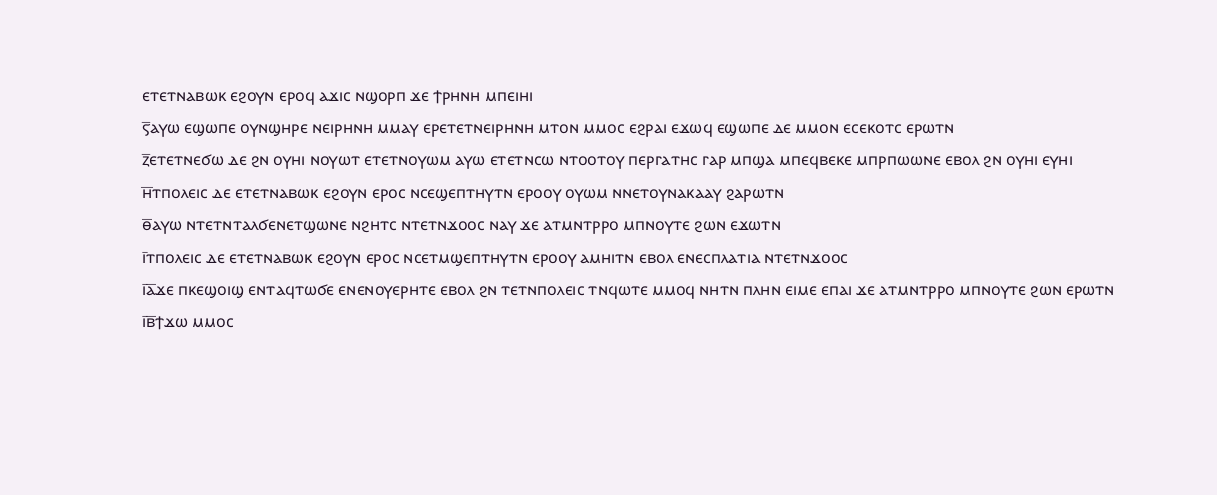ⲉⲧⲉⲧⲛⲁⲃⲱⲕ ⲉϩⲟⲩⲛ ⲉⲣⲟϥ ⲁϫⲓⲥ ⲛϣⲟⲣⲡ ϫⲉ ϯⲣⲏⲛⲏ ⲙⲡⲉⲓⲏⲓ
ⲋ̅ⲁⲩⲱ ⲉϣⲱⲡⲉ ⲟⲩⲛϣⲏⲣⲉ ⲛⲉⲓⲣⲏⲛⲏ ⲙⲙⲁⲩ ⲉⲣⲉⲧⲉⲧⲛⲉⲓⲣⲏⲛⲏ ⲙⲧⲟⲛ ⲙⲙⲟⲥ ⲉϩⲣⲁⲓ ⲉϫⲱϥ ⲉϣⲱⲡⲉ ⲇⲉ ⲙⲙⲟⲛ ⲉⲥⲉⲕⲟⲧⲥ ⲉⲣⲱⲧⲛ
ⲍ̅ⲉⲧⲉⲧⲛⲉϭⲱ ⲇⲉ ϩⲛ ⲟⲩⲏⲓ ⲛⲟⲩⲱⲧ ⲉⲧⲉⲧⲛⲟⲩⲱⲙ ⲁⲩⲱ ⲉⲧⲉⲧⲛⲥⲱ ⲛⲧⲟⲟⲧⲟⲩ ⲡⲉⲣⲅⲁⲧⲏⲥ ⲅⲁⲣ ⲙⲡϣⲁ ⲙⲡⲉϥⲃⲉⲕⲉ ⲙⲡⲣⲡⲱⲱⲛⲉ ⲉⲃⲟⲗ ϩⲛ ⲟⲩⲏⲓ ⲉⲩⲏⲓ
ⲏ̅ⲧⲡⲟⲗⲉⲓⲥ ⲇⲉ ⲉⲧⲉⲧⲛⲁⲃⲱⲕ ⲉϩⲟⲩⲛ ⲉⲣⲟⲥ ⲛⲥⲉϣⲉⲡⲧⲏⲩⲧⲛ ⲉⲣⲟⲟⲩ ⲟⲩⲱⲙ ⲛⲛⲉⲧⲟⲩⲛⲁⲕⲁⲁⲩ ϩⲁⲣⲱⲧⲛ
ⲑ̅ⲁⲩⲱ ⲛⲧⲉⲧⲛⲧⲁⲗϭⲉⲛⲉⲧϣⲱⲛⲉ ⲛϩⲏⲧⲥ ⲛⲧⲉⲧⲛϫⲟⲟⲥ ⲛⲁⲩ ϫⲉ ⲁⲧⲙⲛⲧⲣⲣⲟ ⲙⲡⲛⲟⲩⲧⲉ ϩⲱⲛ ⲉϫⲱⲧⲛ
ⲓ̅ⲧⲡⲟⲗⲉⲓⲥ ⲇⲉ ⲉⲧⲉⲧⲛⲁⲃⲱⲕ ⲉϩⲟⲩⲛ ⲉⲣⲟⲥ ⲛⲥⲉⲧⲙϣⲉⲡⲧⲏⲩⲧⲛ ⲉⲣⲟⲟⲩ ⲁⲙⲏⲓⲧⲛ ⲉⲃⲟⲗ ⲉⲛⲉⲥⲡⲗⲁⲧⲓⲁ ⲛⲧⲉⲧⲛϫⲟⲟⲥ
ⲓ̅ⲁ̅ϫⲉ ⲡⲕⲉϣⲟⲓϣ ⲉⲛⲧⲁϥⲧⲱϭⲉ ⲉⲛⲉⲛⲟⲩⲉⲣⲏⲧⲉ ⲉⲃⲟⲗ ϩⲛ ⲧⲉⲧⲛⲡⲟⲗⲉⲓⲥ ⲧⲛϥⲱⲧⲉ ⲙⲙⲟϥ ⲛⲏⲧⲛ ⲡⲗⲏⲛ ⲉⲓⲙⲉ ⲉⲡⲁⲓ ϫⲉ ⲁⲧⲙⲛⲧⲣⲣⲟ ⲙⲡⲛⲟⲩⲧⲉ ϩⲱⲛ ⲉⲣⲱⲧⲛ
ⲓ̅ⲃ̅ϯϫⲱ ⲙⲙⲟⲥ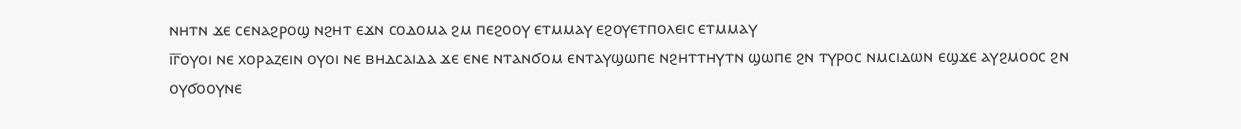ⲛⲏⲧⲛ ϫⲉ ⲥⲉⲛⲁϩⲣⲟϣ ⲛϩⲏⲧ ⲉϫⲛ ⲥⲟⲇⲟⲙⲁ ϩⲙ ⲡⲉϩⲟⲟⲩ ⲉⲧⲙⲙⲁⲩ ⲉϩⲟⲩⲉⲧⲡⲟⲗⲉⲓⲥ ⲉⲧⲙⲙⲁⲩ
ⲓ̅ⲅ̅ⲟⲩⲟⲓ ⲛⲉ ⲭⲟⲣⲁⲍⲉⲓⲛ ⲟⲩⲟⲓ ⲛⲉ ⲃⲏⲇⲥⲁⲓⲇⲁ ϫⲉ ⲉⲛⲉ ⲛⲧⲁⲛϭⲟⲙ ⲉⲛⲧⲁⲩϣⲱⲡⲉ ⲛϩⲏⲧⲧⲏⲩⲧⲛ ϣⲱⲡⲉ ϩⲛ ⲧⲩⲣⲟⲥ ⲛⲙⲥⲓⲇⲱⲛ ⲉϣϫⲉ ⲁⲩϩⲙⲟⲟⲥ ϩⲛ ⲟⲩϭⲟⲟⲩⲛⲉ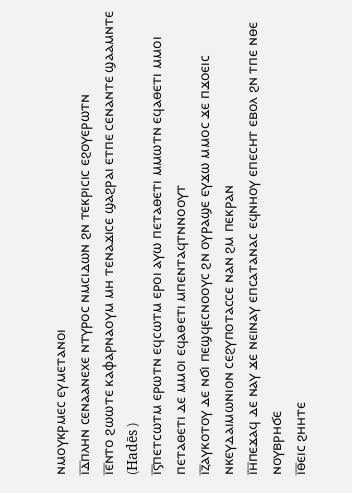ⲛⲙⲟⲩⲕⲣⲙⲉⲥ ⲉⲩⲙⲉⲧⲁⲛⲟⲓ
ⲓ̅ⲇ̅ⲡⲗⲏⲛ ⲥⲉⲛⲁⲁⲛⲉⲭⲉ ⲛⲧⲩⲣⲟⲥ ⲛⲙⲥⲓⲇⲱⲛ ϩⲛ ⲧⲉⲕⲣⲓⲥⲓⲥ ⲉϩⲟⲩⲉⲣⲱⲧⲛ
ⲓ̅ⲉ̅ⲛⲧⲟ ϩⲱⲱⲧⲉ ⲕⲁⲫⲁⲣⲛⲁⲟⲩⲙ ⲙⲏ ⲧⲉⲛⲁϫⲓⲥⲉ ϣⲁϩⲣⲁⲓ ⲉⲧⲡⲉ ⲥⲉⲛⲁⲛⲧⲉ ϣⲁⲁⲙⲛⲧⲉ (Hadēs )
ⲓ̅ⲋ̅ⲡⲉⲧⲥⲱⲧⲙ ⲉⲣⲱⲧⲛ ⲉϥⲥⲱⲧⲙ ⲉⲣⲟⲓ ⲁⲩⲱ ⲡⲉⲧⲁⲑⲉⲧⲓ ⲙⲙⲱⲧⲛ ⲉϥⲁⲑⲉⲧⲓ ⲙⲙⲟⲓ ⲡⲉⲧⲁⲑⲉⲧⲓ ⲇⲉ ⲙⲙⲟⲓ ⲉϥⲁⲑⲉⲧⲓ ⲙⲡⲉⲛⲧⲁϥⲧⲛⲛⲟⲟⲩⲧ
ⲓ̅ⲍ̅ⲁⲩⲕⲟⲧⲟⲩ ⲇⲉ ⲛϭⲓ ⲡⲉϣϥⲉⲥⲛⲟⲟⲩⲥ ϩⲛ ⲟⲩⲣⲁϣⲉ ⲉⲩϫⲱ ⲙⲙⲟⲥ ϫⲉ ⲡϫⲟⲉⲓⲥ ⲛⲕⲉⲩⲇⲁⲓⲙⲱⲛⲓⲟⲛ ⲥⲉϩⲩⲡⲟⲧⲁⲥⲥⲉ ⲛⲁⲛ ϩⲙ ⲡⲉⲕⲣⲁⲛ
ⲓ̅ⲏ̅ⲡⲉϫⲁϥ ⲇⲉ ⲛⲁⲩ ϫⲉ ⲛⲉⲓⲛⲁⲩ ⲉⲡⲥⲁⲧⲁⲛⲁⲥ ⲉϥⲛⲏⲟⲩ ⲉⲡⲉⲥⲏⲧ ⲉⲃⲟⲗ ϩⲛ ⲧⲡⲉ ⲛⲑⲉ ⲛⲟⲩⲃⲣⲏϭⲉ
ⲓ̅ⲑ̅ⲉⲓⲥ ϩⲏⲏⲧⲉ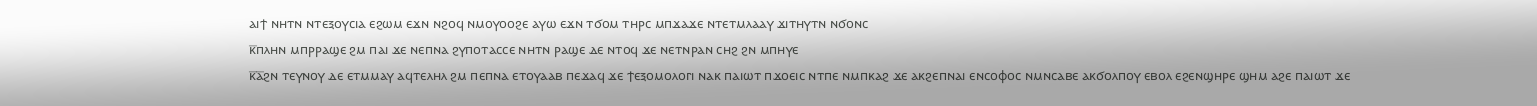ⲁⲓϯ ⲛⲏⲧⲛ ⲛⲧⲉⲝⲟⲩⲥⲓⲁ ⲉϩⲱⲙ ⲉϫⲛ ⲛϩⲟϥ ⲛⲙⲟⲩⲟⲟϩⲉ ⲁⲩⲱ ⲉϫⲛ ⲧϭⲟⲙ ⲧⲏⲣⲥ ⲙⲡϫⲁϫⲉ ⲛⲧⲉⲧⲙⲗⲁⲁⲩ ϫⲓⲧⲏⲩⲧⲛ ⲛϭⲟⲛⲥ
ⲕ̅ⲡⲗⲏⲛ ⲙⲡⲣⲣⲁϣⲉ ϩⲙ ⲡⲁⲓ ϫⲉ ⲛⲉⲡⲛⲁ ϩⲩⲡⲟⲧⲁⲥⲥⲉ ⲛⲏⲧⲛ ⲣⲁϣⲉ ⲇⲉ ⲛⲧⲟϥ ϫⲉ ⲛⲉⲧⲛⲣⲁⲛ ⲥⲏϩ ϩⲛ ⲙⲡⲏⲩⲉ
ⲕ̅ⲁ̅ϩⲛ ⲧⲉⲩⲛⲟⲩ ⲇⲉ ⲉⲧⲙⲙⲁⲩ ⲁϥⲧⲉⲗⲏⲗ ϩⲙ ⲡⲉⲡⲛⲁ ⲉⲧⲟⲩⲁⲁⲃ ⲡⲉϫⲁϥ ϫⲉ ϯⲉⲝⲟⲙⲟⲗⲟⲅⲓ ⲛⲁⲕ ⲡⲁⲓⲱⲧ ⲡϫⲟⲉⲓⲥ ⲛⲧⲡⲉ ⲛⲙⲡⲕⲁϩ ϫⲉ ⲁⲕϩⲉⲡⲛⲁⲓ ⲉⲛⲥⲟⲫⲟⲥ ⲛⲙⲛⲥⲁⲃⲉ ⲁⲕϭⲟⲗⲡⲟⲩ ⲉⲃⲟⲗ ⲉϩⲉⲛϣⲏⲣⲉ ϣⲏⲙ ⲁϩⲉ ⲡⲁⲓⲱⲧ ϫⲉ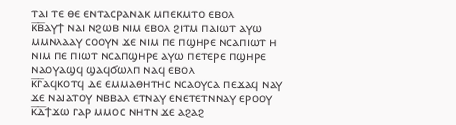ⲧⲁⲓ ⲧⲉ ⲑⲉ ⲉⲛⲧⲁⲥⲣⲁⲛⲁⲕ ⲙⲡⲉⲕⲙⲧⲟ ⲉⲃⲟⲗ
ⲕ̅ⲃ̅ⲁⲩϯ ⲛⲁⲓ ⲛϩⲱⲃ ⲛⲓⲙ ⲉⲃⲟⲗ ϩⲓⲧⲙ ⲡⲁⲓⲱⲧ ⲁⲩⲱ ⲙⲙⲛⲗⲁⲁⲩ ⲥⲟⲟⲩⲛ ϫⲉ ⲛⲓⲙ ⲡⲉ ⲡϣⲏⲣⲉ ⲛⲥⲁⲡⲓⲱⲧ ⲏ ⲛⲓⲙ ⲡⲉ ⲡⲓⲱⲧ ⲛⲥⲁⲡϣⲏⲣⲉ ⲁⲩⲱ ⲡⲉⲧⲉⲣⲉ ⲡϣⲏⲣⲉ ⲛⲁⲟⲩⲁϣϥ ϣⲁϥϭⲱⲗⲡ ⲛⲁϥ ⲉⲃⲟⲗ
ⲕ̅ⲅ̅ⲁϥⲕⲟⲧϥ ⲇⲉ ⲉⲙⲙⲁⲑⲏⲧⲏⲥ ⲛⲥⲁⲟⲩⲥⲁ ⲡⲉϫⲁϥ ⲛⲁⲩ ϫⲉ ⲛⲁⲓⲁⲧⲟⲩ ⲛⲃⲃⲁⲗ ⲉⲧⲛⲁⲩ ⲉⲛⲉⲧⲉⲧⲛⲛⲁⲩ ⲉⲣⲟⲟⲩ
ⲕ̅ⲇ̅ϯϫⲱ ⲅⲁⲣ ⲙⲙⲟⲥ ⲛⲏⲧⲛ ϫⲉ ⲁϩⲁϩ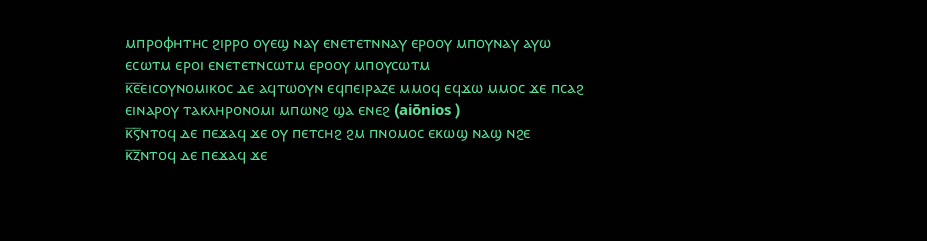ⲙⲡⲣⲟⲫⲏⲧⲏⲥ ϩⲓⲣⲣⲟ ⲟⲩⲉϣ ⲛⲁⲩ ⲉⲛⲉⲧⲉⲧⲛⲛⲁⲩ ⲉⲣⲟⲟⲩ ⲙⲡⲟⲩⲛⲁⲩ ⲁⲩⲱ ⲉⲥⲱⲧⲙ ⲉⲣⲟⲓ ⲉⲛⲉⲧⲉⲧⲛⲥⲱⲧⲙ ⲉⲣⲟⲟⲩ ⲙⲡⲟⲩⲥⲱⲧⲙ
ⲕ̅ⲉ̅ⲉⲓⲥⲟⲩⲛⲟⲙⲓⲕⲟⲥ ⲇⲉ ⲁϥⲧⲱⲟⲩⲛ ⲉϥⲡⲉⲓⲣⲁⲍⲉ ⲙⲙⲟϥ ⲉϥϫⲱ ⲙⲙⲟⲥ ϫⲉ ⲡⲥⲁϩ ⲉⲓⲛⲁⲣⲟⲩ ⲧⲁⲕⲗⲏⲣⲟⲛⲟⲙⲓ ⲙⲡⲱⲛϩ ϣⲁ ⲉⲛⲉϩ (aiōnios )
ⲕ̅ⲋ̅ⲛⲧⲟϥ ⲇⲉ ⲡⲉϫⲁϥ ϫⲉ ⲟⲩ ⲡⲉⲧⲥⲏϩ ϩⲙ ⲡⲛⲟⲙⲟⲥ ⲉⲕⲱϣ ⲛⲁϣ ⲛϩⲉ
ⲕ̅ⲍ̅ⲛⲧⲟϥ ⲇⲉ ⲡⲉϫⲁϥ ϫⲉ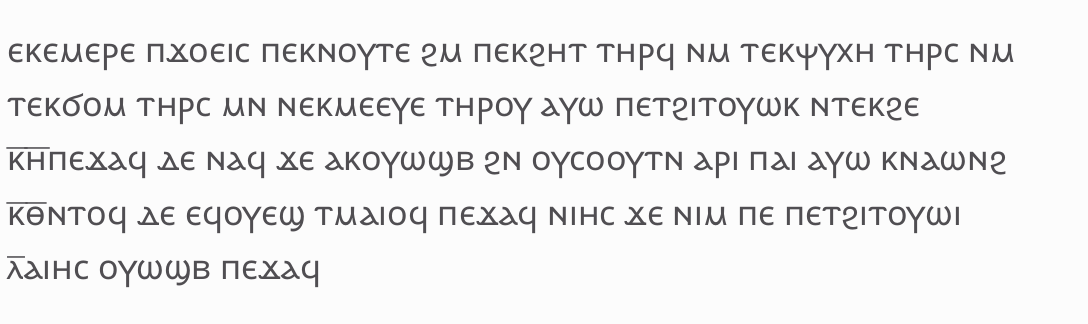ⲉⲕⲉⲙⲉⲣⲉ ⲡϫⲟⲉⲓⲥ ⲡⲉⲕⲛⲟⲩⲧⲉ ϩⲙ ⲡⲉⲕϩⲏⲧ ⲧⲏⲣϥ ⲛⲙ ⲧⲉⲕⲯⲩⲭⲏ ⲧⲏⲣⲥ ⲛⲙ ⲧⲉⲕϭⲟⲙ ⲧⲏⲣⲥ ⲙⲛ ⲛⲉⲕⲙⲉⲉⲩⲉ ⲧⲏⲣⲟⲩ ⲁⲩⲱ ⲡⲉⲧϩⲓⲧⲟⲩⲱⲕ ⲛⲧⲉⲕϩⲉ
ⲕ̅ⲏ̅ⲡⲉϫⲁϥ ⲇⲉ ⲛⲁϥ ϫⲉ ⲁⲕⲟⲩⲱϣⲃ ϩⲛ ⲟⲩⲥⲟⲟⲩⲧⲛ ⲁⲣⲓ ⲡⲁⲓ ⲁⲩⲱ ⲕⲛⲁⲱⲛϩ
ⲕ̅ⲑ̅ⲛⲧⲟϥ ⲇⲉ ⲉϥⲟⲩⲉϣ ⲧⲙⲁⲓⲟϥ ⲡⲉϫⲁϥ ⲛⲓⲏⲥ ϫⲉ ⲛⲓⲙ ⲡⲉ ⲡⲉⲧϩⲓⲧⲟⲩⲱⲓ
ⲗ̅ⲁⲓⲏⲥ ⲟⲩⲱϣⲃ ⲡⲉϫⲁϥ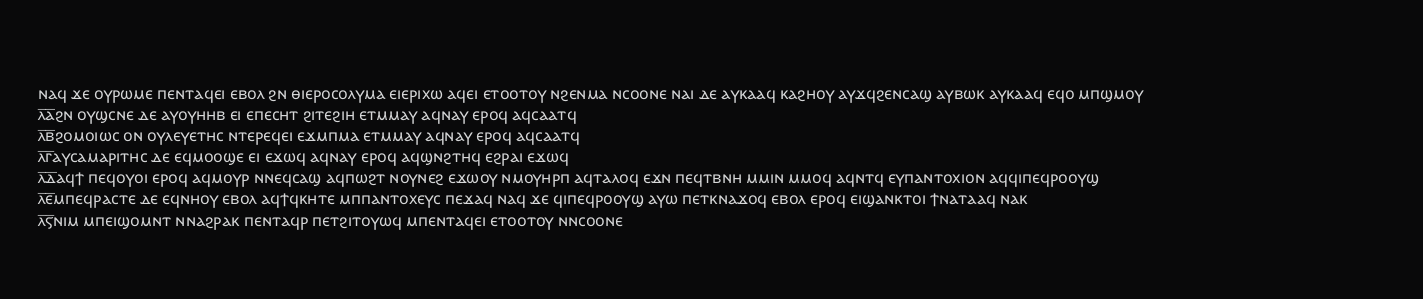ⲛⲁϥ ϫⲉ ⲟⲩⲣⲱⲙⲉ ⲡⲉⲛⲧⲁϥⲉⲓ ⲉⲃⲟⲗ ϩⲛ ⲑⲓⲉⲣⲟⲥⲟⲗⲩⲙⲁ ⲉⲓⲉⲣⲓⲭⲱ ⲁϥⲉⲓ ⲉⲧⲟⲟⲧⲟⲩ ⲛϩⲉⲛⲙⲁ ⲛⲥⲟⲟⲛⲉ ⲛⲁⲓ ⲇⲉ ⲁⲩⲕⲁⲁϥ ⲕⲁϩⲏⲟⲩ ⲁⲩϫϥϩⲉⲛⲥⲁϣ ⲁⲩⲃⲱⲕ ⲁⲩⲕⲁⲁϥ ⲉϥⲟ ⲙⲡϣⲙⲟⲩ
ⲗ̅ⲁ̅ϩⲛ ⲟⲩϣⲥⲛⲉ ⲇⲉ ⲁⲩⲟⲩⲏⲏⲃ ⲉⲓ ⲉⲡⲉⲥⲏⲧ ϩⲓⲧⲉϩⲓⲏ ⲉⲧⲙⲙⲁⲩ ⲁϥⲛⲁⲩ ⲉⲣⲟϥ ⲁϥⲥⲁⲁⲧϥ
ⲗ̅ⲃ̅ϩⲟⲙⲟⲓⲱⲥ ⲟⲛ ⲟⲩⲗⲉⲩⲉⲧⲏⲥ ⲛⲧⲉⲣⲉϥⲉⲓ ⲉϫⲙⲡⲙⲁ ⲉⲧⲙⲙⲁⲩ ⲁϥⲛⲁⲩ ⲉⲣⲟϥ ⲁϥⲥⲁⲁⲧϥ
ⲗ̅ⲅ̅ⲁⲩⲥⲁⲙⲁⲣⲓⲧⲏⲥ ⲇⲉ ⲉϥⲙⲟⲟϣⲉ ⲉⲓ ⲉϫⲱϥ ⲁϥⲛⲁⲩ ⲉⲣⲟϥ ⲁϥϣⲛϩⲧⲏϥ ⲉϩⲣⲁⲓ ⲉϫⲱϥ
ⲗ̅ⲇ̅ⲁϥϯ ⲡⲉϥⲟⲩⲟⲓ ⲉⲣⲟϥ ⲁϥⲙⲟⲩⲣ ⲛⲛⲉϥⲥⲁϣ ⲁϥⲡⲱϩⲧ ⲛⲟⲩⲛⲉϩ ⲉϫⲱⲟⲩ ⲛⲙⲟⲩⲏⲣⲡ ⲁϥⲧⲁⲗⲟϥ ⲉϫⲛ ⲡⲉϥⲧⲃⲛⲏ ⲙⲙⲓⲛ ⲙⲙⲟϥ ⲁϥⲛⲧϥ ⲉⲩⲡⲁⲛⲧⲟⲭⲓⲟⲛ ⲁϥϥⲓⲡⲉϥⲣⲟⲟⲩϣ
ⲗ̅ⲉ̅ⲙⲡⲉϥⲣⲁⲥⲧⲉ ⲇⲉ ⲉϥⲛⲏⲟⲩ ⲉⲃⲟⲗ ⲁϥϯϥⲕⲏⲧⲉ ⲙⲡⲡⲁⲛⲧⲟⲭⲉⲩⲥ ⲡⲉϫⲁϥ ⲛⲁϥ ϫⲉ ϥⲓⲡⲉϥⲣⲟⲟⲩϣ ⲁⲩⲱ ⲡⲉⲧⲕⲛⲁϫⲟϥ ⲉⲃⲟⲗ ⲉⲣⲟϥ ⲉⲓϣⲁⲛⲕⲧⲟⲓ ϯⲛⲁⲧⲁⲁϥ ⲛⲁⲕ
ⲗ̅ⲋ̅ⲛⲓⲙ ⲙⲡⲉⲓϣⲟⲙⲛⲧ ⲛⲛⲁϩⲣⲁⲕ ⲡⲉⲛⲧⲁϥⲣ ⲡⲉⲧϩⲓⲧⲟⲩⲱϥ ⲙⲡⲉⲛⲧⲁϥⲉⲓ ⲉⲧⲟⲟⲧⲟⲩ ⲛⲛⲥⲟⲟⲛⲉ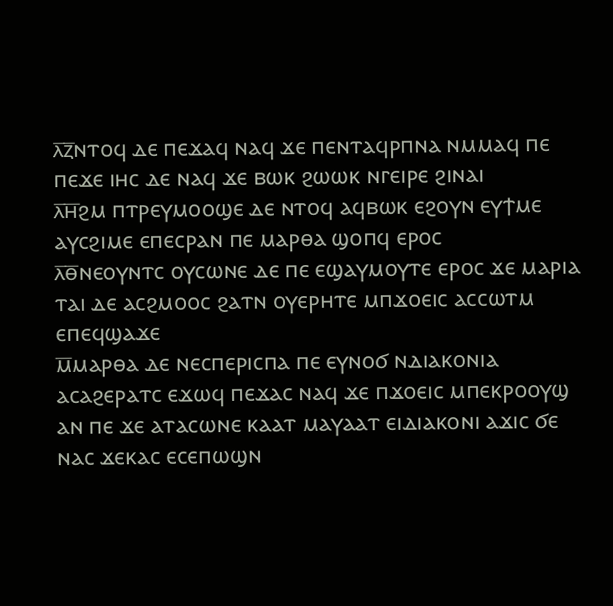ⲗ̅ⲍ̅ⲛⲧⲟϥ ⲇⲉ ⲡⲉϫⲁϥ ⲛⲁϥ ϫⲉ ⲡⲉⲛⲧⲁϥⲣⲡⲛⲁ ⲛⲙⲙⲁϥ ⲡⲉ ⲡⲉϫⲉ ⲓⲏⲥ ⲇⲉ ⲛⲁϥ ϫⲉ ⲃⲱⲕ ϩⲱⲱⲕ ⲛⲅⲉⲓⲣⲉ ϩⲓⲛⲁⲓ
ⲗ̅ⲏ̅ϩⲙ ⲡⲧⲣⲉⲩⲙⲟⲟϣⲉ ⲇⲉ ⲛⲧⲟϥ ⲁϥⲃⲱⲕ ⲉϩⲟⲩⲛ ⲉⲩϯⲙⲉ ⲁⲩⲥϩⲓⲙⲉ ⲉⲡⲉⲥⲣⲁⲛ ⲡⲉ ⲙⲁⲣⲑⲁ ϣⲟⲡϥ ⲉⲣⲟⲥ
ⲗ̅ⲑ̅ⲛⲉⲟⲩⲛⲧⲥ ⲟⲩⲥⲱⲛⲉ ⲇⲉ ⲡⲉ ⲉϣⲁⲩⲙⲟⲩⲧⲉ ⲉⲣⲟⲥ ϫⲉ ⲙⲁⲣⲓⲁ ⲧⲁⲓ ⲇⲉ ⲁⲥϩⲙⲟⲟⲥ ϩⲁⲧⲛ ⲟⲩⲉⲣⲏⲧⲉ ⲙⲡϫⲟⲉⲓⲥ ⲁⲥⲥⲱⲧⲙ ⲉⲡⲉϥϣⲁϫⲉ
ⲙ̅ⲙⲁⲣⲑⲁ ⲇⲉ ⲛⲉⲥⲡⲉⲣⲓⲥⲡⲁ ⲡⲉ ⲉⲩⲛⲟϭ ⲛⲇⲓⲁⲕⲟⲛⲓⲁ ⲁⲥⲁϩⲉⲣⲁⲧⲥ ⲉϫⲱϥ ⲡⲉϫⲁⲥ ⲛⲁϥ ϫⲉ ⲡϫⲟⲉⲓⲥ ⲙⲡⲉⲕⲣⲟⲟⲩϣ ⲁⲛ ⲡⲉ ϫⲉ ⲁⲧⲁⲥⲱⲛⲉ ⲕⲁⲁⲧ ⲙⲁⲩⲁⲁⲧ ⲉⲓⲇⲓⲁⲕⲟⲛⲓ ⲁϫⲓⲥ ϭⲉ ⲛⲁⲥ ϫⲉⲕⲁⲥ ⲉⲥⲉⲡⲱϣⲛ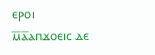ⲉⲣⲟⲓ
ⲙ̅ⲁ̅ⲁⲡϫⲟⲉⲓⲥ ⲇⲉ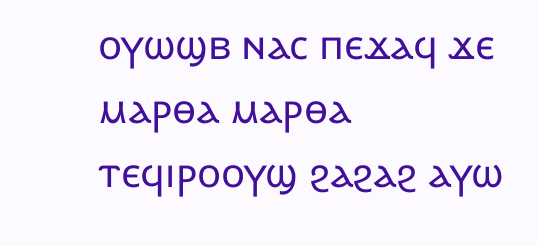ⲟⲩⲱϣⲃ ⲛⲁⲥ ⲡⲉϫⲁϥ ϫⲉ ⲙⲁⲣⲑⲁ ⲙⲁⲣⲑⲁ ⲧⲉϥⲓⲣⲟⲟⲩϣ ϩⲁϩⲁϩ ⲁⲩⲱ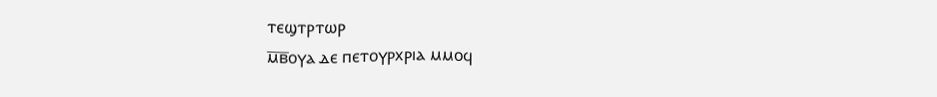ⲧⲉϣⲧⲣⲧⲱⲣ
ⲙ̅ⲃ̅ⲟⲩⲁ ⲇⲉ ⲡⲉⲧⲟⲩⲣⲭⲣⲓⲁ ⲙⲙⲟϥ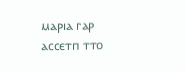ⲙⲁⲣⲓⲁ ⲅⲁⲣ ⲁⲥⲥⲉⲧⲡ ⲧⲧⲟ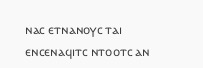ⲛⲁⲥ ⲉⲧⲛⲁⲛⲟⲩⲥ ⲧⲁⲓ ⲉⲛⲥⲉⲛⲁϥⲓⲧⲥ ⲛⲧⲟⲟⲧⲥ ⲁⲛ